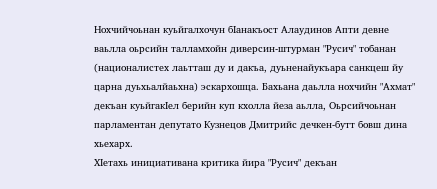Нохчийчоьнан куьйгалхочун бIанакъост Алаудинов Апти девне ваьлла оьрсийн талламхойн диверсин-штурман "Русич" тобанан (националистех лаьтташ ду и дакъа, дуьненайукъара санкцеш йу царна дуьхьалйаьхна) эскархошца. Бахьана даьлла нохчийн "Ахмат" декъан куьйгакIел берийн куп кхолла йеза аьлла, Оьрсийчоьнан парламентан депутато Кузнецов Дмитрийс дечкен-бутт бовш дина хьехарх.
ХIетахь инициативана критика йира "Русич" декъан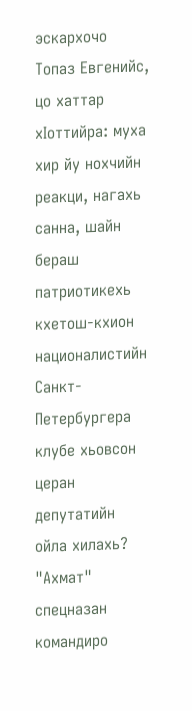эскархочо Топаз Евгенийс, цо хаттар хIоттийра: муха хир йу нохчийн реакци, нагахь санна, шайн бераш патриотикехь кхетош-кхион националистийн Санкт-Петербургера клубе хьовсон церан депутатийн ойла хилахь?
"Ахмат" спецназан командиро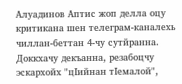Алуадинов Аптис жоп делла оцу критикана шен телеграм-каналехь чиллан-беттан 4-чу сутйранна. Доккхачу декъанна, резабоцчу эскархойх "цIийнан тIемалой",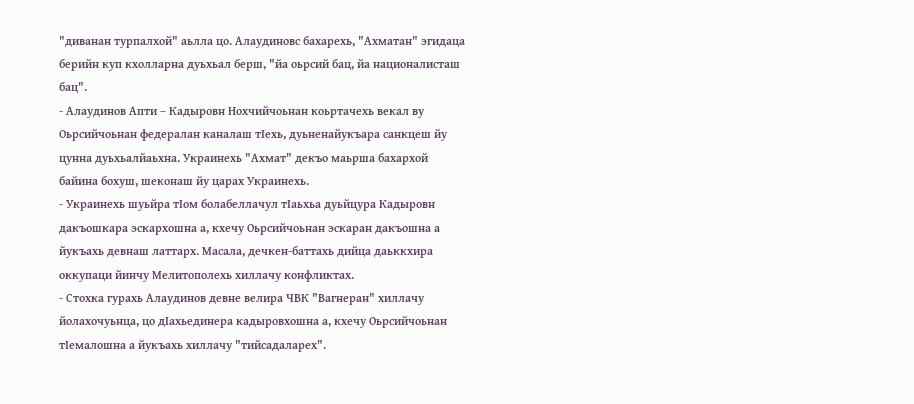"диванан турпалхой" аьлла цо. Алаудиновс бахарехь, "Ахматан" эгидаца берийн куп кхолларна дуьхьал берш, "йа оьрсий бац, йа националисташ бац".
- Алаудинов Апти – Кадыровн Нохчийчоьнан коьртачехь векал ву Оьрсийчоьнан федералан каналаш тIехь, дуьненайукъара санкцеш йу цунна дуьхьалйаьхна. Украинехь "Ахмат" декъо маьрша бахархой байина бохуш, шеконаш йу царах Украинехь.
- Украинехь шуьйра тIом болабеллачул тIаьхьа дуьйцура Кадыровн дакъошкара эскархошна а, кхечу Оьрсийчоьнан эскаран дакъошна а йукъахь девнаш латтарх. Масала, дечкен-баттахь дийца даьккхира оккупаци йинчу Мелитополехь хиллачу конфликтах.
- Стохка гурахь Алаудинов девне велира ЧВК "Вагнеран" хиллачу йолахочуьнца, цо дIахьединера кадыровхошна а, кхечу Оьрсийчоьнан тIемалошна а йукъахь хиллачу "тийсадаларех".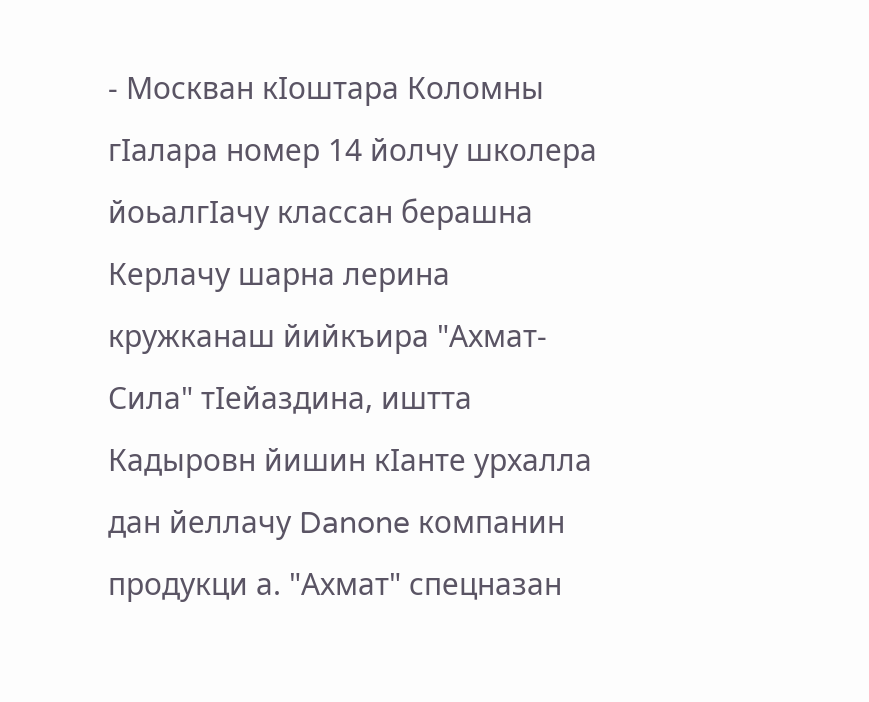- Москван кIоштара Коломны гIалара номер 14 йолчу школера йоьалгIачу классан берашна Керлачу шарна лерина кружканаш йийкъира "Ахмат-Сила" тIейаздина, иштта Кадыровн йишин кIанте урхалла дан йеллачу Danone компанин продукци а. "Ахмат" спецназан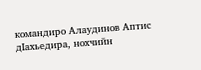командиро Алаудинов Аптис дIахьедира, нохчийн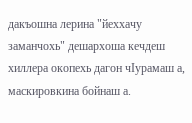дакъошна лерина "йеххачу заманчохь" дешархоша кечдеш хиллера окопехь дагон чIурамаш а, маскировкина бойнаш а.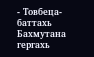- Товбеца-баттахь Бахмутана гергахь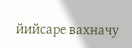йийсаре вахначу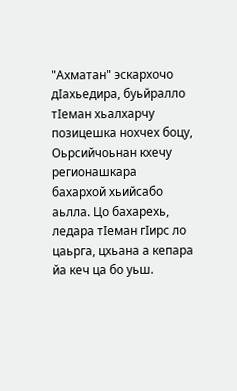"Ахматан" эскархочо дIахьедира, буьйралло тIеман хьалхарчу позицешка нохчех боцу, Оьрсийчоьнан кхечу регионашкара бахархой хьийсабо аьлла. Цо бахарехь, ледара тIеман гIирс ло цаьрга, цхьана а кепара йа кеч ца бо уьш.